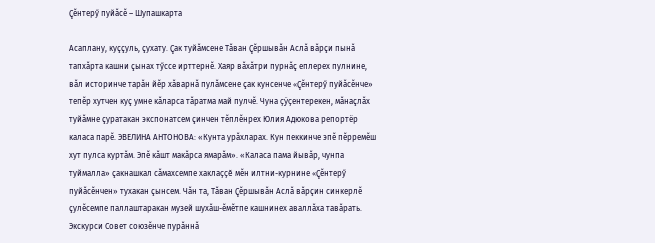Çĕнтерӳ пуйăсĕ – Шупашкарта

Асаплану, куççуль, çухату. Çак туйăмсене Тăван Çĕршывăн Аслă вăрçи пынă тапхăрта кашни çынах тӳссе ирттернĕ. Хаяр вăхăтри пурнăç еплерех пулнине, вăл историнче тарăн йĕр хăварнă пулăмсене çак кунсенче «Çĕнтерӳ пуйăсĕнче» тепĕр хутчен куç умне кăларса тăратма май пулчĕ. Чуна çÿçентерекен, мăнаçлăх туйăмне çуратакан экспонатсем çинчен тĕплĕнрех Юлия Адюкова репортёр каласа парĕ. ЭВЕЛИНА АНТОНОВА: «Кунта урăхларах. Кун пеккинче эпĕ пĕрремĕш хут пулса куртăм. Эпĕ кăшт макăрса ямарăм». «Каласа пама йывăр, чунпа туймалла» çакнашкал сăмахсемпе хаклаççĕ мĕн илтни-курнине «Çĕнтерӳ пуйăсĕнчен» тухакан çынсем. Чăн та, Тăван Çĕршывăн Аслă вăрçин синкерлĕ çулĕсемпе паллаштаракан музей шухăш-ĕмĕтпе кашнинех аваллăха тавăрать. Экскурси Совет союзĕнче пурăннă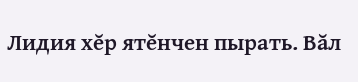Лидия хĕр ятĕнчен пырать. Вăл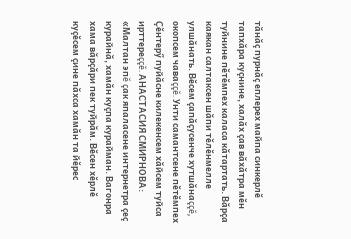тăнăç пурнăç еплерех майпа синкерлĕ тапхăра куçнине, халăх çав вăхăтра мĕн туйнине пĕтĕмпех каласа кăтартать. Вăрçа каякан салтаксен шăпи тĕлĕнмелле улшăнать. Вĕсем çапăçусенче хутшăнаççĕ, окопсем чаваççĕ. Унти самантсене пĕтĕмпех Çĕнтерӳ пуйăсне килекенсем хăйсем туйса ирттереççĕ. АНАСТАСИЯ СМИРНОВА: «Малтан эпĕ çак япаласене интернетра çеç курайнă, хамăн куçпа курайман. Вагонра хама вăрçăри пек туйрăм. Вĕсен хĕрлĕ куçĕсем çине пăхса хамăн та йĕрес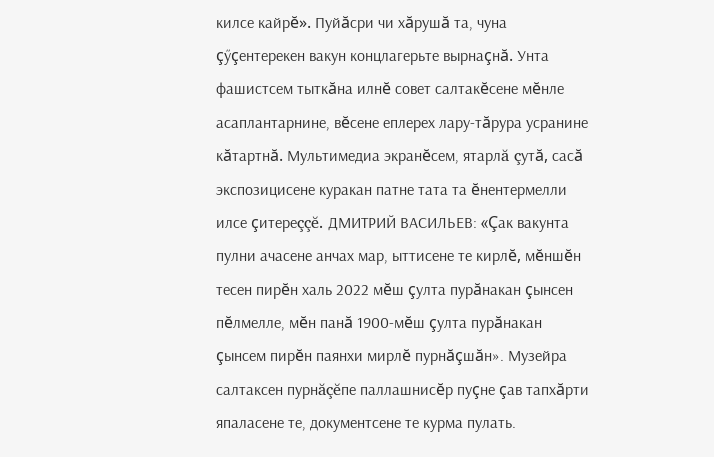килсе кайрĕ». Пуйăсри чи хăрушă та, чуна çӳçентерекен вакун концлагерьте вырнаçнă. Унта фашистсем тыткăна илнĕ совет салтакĕсене мĕнле асаплантарнине, вĕсене еплерех лару-тăрура усранине кăтартнă. Мультимедиа экранĕсем, ятарлă çутă, сасă экспозицисене куракан патне тата та ĕнентермелли илсе çитереççĕ. ДМИТРИЙ ВАСИЛЬЕВ: «Çак вакунта пулни ачасене анчах мар, ыттисене те кирлĕ, мĕншĕн тесен пирĕн халь 2022 мĕш çулта пурăнакан çынсен пĕлмелле, мĕн панă 1900-мĕш çулта пурăнакан çынсем пирĕн паянхи мирлĕ пурнăçшăн». Музейра салтаксен пурнăçĕпе паллашнисĕр пуçне çав тапхăрти япаласене те, документсене те курма пулать.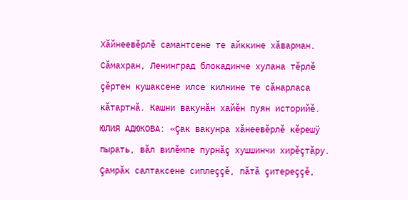Хăйнеевĕрлĕ самантсене те айккине хăварман. Сăмахран, Ленинград блокадинче хулана тĕрлĕ çĕртен кушаксене илсе килнине те сăнарласа кăтартнă. Кашни вакунăн хайĕн пуян историйĕ. ЮЛИЯ АДЮКОВА: «Çак вакунра хăнеевĕрлĕ кĕрешÿ пырать, вăл вилĕмпе пурнăç хушшинчи хирĕçтăру. Çамрăк салтаксене сиплеççĕ, пăтă çитереççĕ,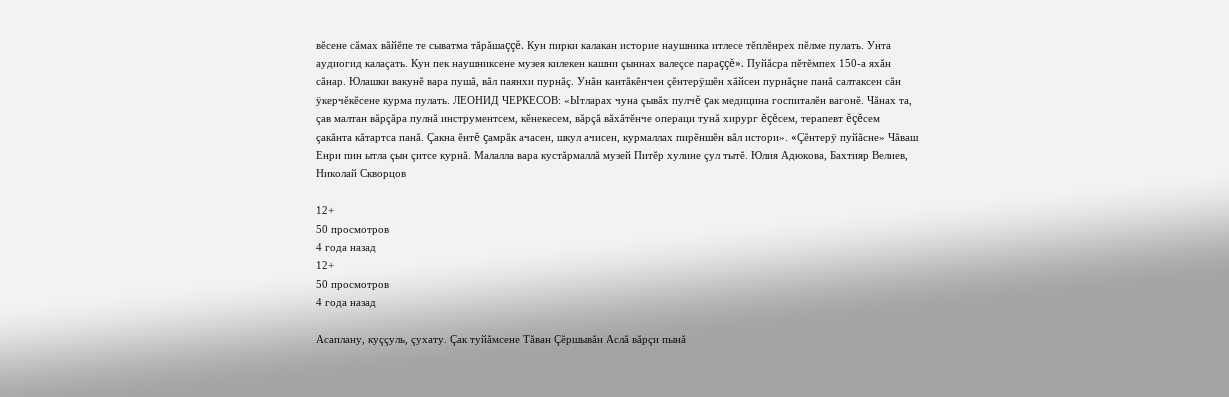вĕсене сăмах вăйĕпе те сыватма тăрăшаççĕ. Кун пирки калакан историе наушника итлесе тĕплĕнрех пĕлме пулать. Унта аудиогид калаçать. Кун пек наушниксене музея килекен кашни çыннах валеçсе параççĕ». Пуйăсра пĕтĕмпех 150-а яхăн сăнар. Юлашки вакунĕ вара пушă, вăл паянхи пурнăç. Унăн кантăкĕнчен çĕнтерÿшĕн хăйсен пурнăçне панă салтаксен сăн ÿкерчĕкĕсене курма пулать. ЛЕОНИД ЧЕРКЕСОВ: «Ытларах чуна çывăх пулчĕ çак медицина госпиталĕн вагонĕ. Чăнах та, çав малтан вăрçăра пулнă инструментсем, кĕнекесем, вăрçă вăхăтĕнче операци тунă хирург ĕçĕсем, терапевт ĕçĕсем çакăнта кăтартса панă. Çакна ĕнтĕ çамрăк ачасен, шкул ачисен, курмаллах пирĕншĕн вăл истори». «Çĕнтерÿ пуйăсне» Чăваш Енри пин ытла çын çитсе курнă. Малалла вара кустăрмаллă музей Питĕр хулине çул тытĕ. Юлия Адюкова, Бахтияр Велиев, Николай Скворцов

12+
50 просмотров
4 года назад
12+
50 просмотров
4 года назад

Асаплану, куççуль, çухату. Çак туйăмсене Тăван Çĕршывăн Аслă вăрçи пынă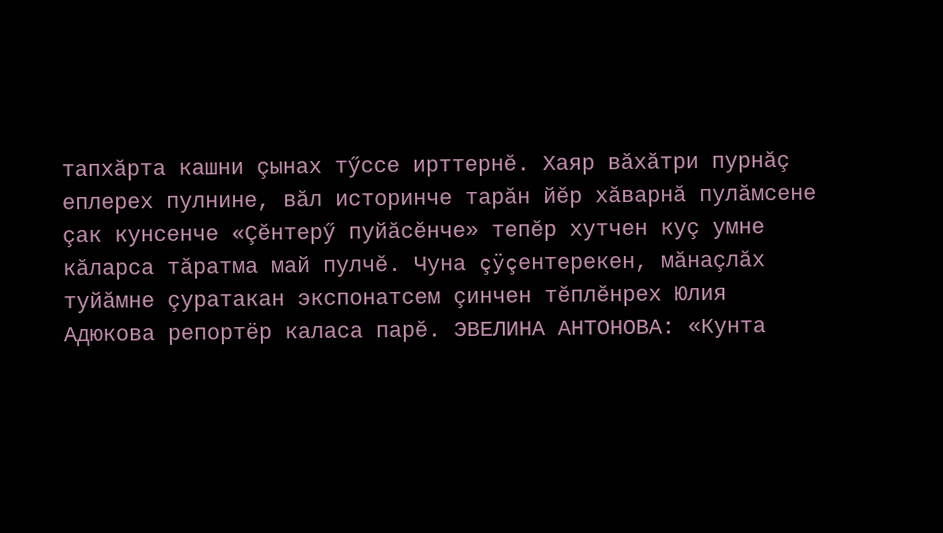тапхăрта кашни çынах тӳссе ирттернĕ. Хаяр вăхăтри пурнăç еплерех пулнине, вăл историнче тарăн йĕр хăварнă пулăмсене çак кунсенче «Çĕнтерӳ пуйăсĕнче» тепĕр хутчен куç умне кăларса тăратма май пулчĕ. Чуна çÿçентерекен, мăнаçлăх туйăмне çуратакан экспонатсем çинчен тĕплĕнрех Юлия Адюкова репортёр каласа парĕ. ЭВЕЛИНА АНТОНОВА: «Кунта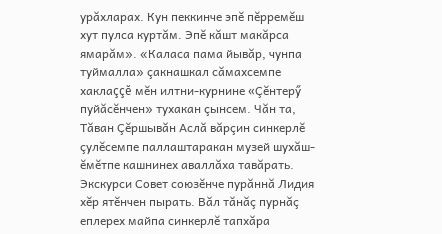урăхларах. Кун пеккинче эпĕ пĕрремĕш хут пулса куртăм. Эпĕ кăшт макăрса ямарăм». «Каласа пама йывăр, чунпа туймалла» çакнашкал сăмахсемпе хаклаççĕ мĕн илтни-курнине «Çĕнтерӳ пуйăсĕнчен» тухакан çынсем. Чăн та, Тăван Çĕршывăн Аслă вăрçин синкерлĕ çулĕсемпе паллаштаракан музей шухăш-ĕмĕтпе кашнинех аваллăха тавăрать. Экскурси Совет союзĕнче пурăннă Лидия хĕр ятĕнчен пырать. Вăл тăнăç пурнăç еплерех майпа синкерлĕ тапхăра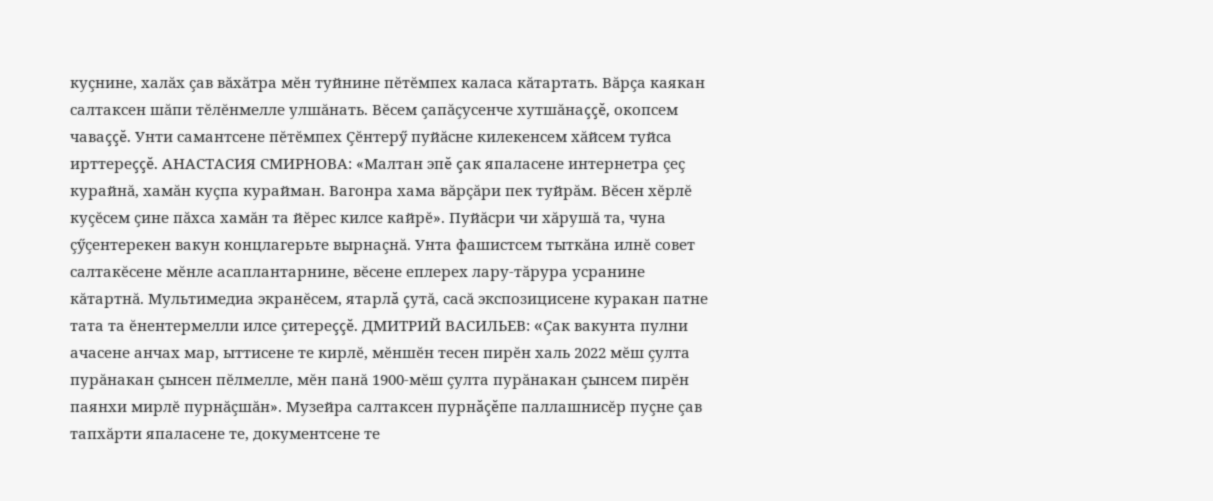куçнине, халăх çав вăхăтра мĕн туйнине пĕтĕмпех каласа кăтартать. Вăрçа каякан салтаксен шăпи тĕлĕнмелле улшăнать. Вĕсем çапăçусенче хутшăнаççĕ, окопсем чаваççĕ. Унти самантсене пĕтĕмпех Çĕнтерӳ пуйăсне килекенсем хăйсем туйса ирттереççĕ. АНАСТАСИЯ СМИРНОВА: «Малтан эпĕ çак япаласене интернетра çеç курайнă, хамăн куçпа курайман. Вагонра хама вăрçăри пек туйрăм. Вĕсен хĕрлĕ куçĕсем çине пăхса хамăн та йĕрес килсе кайрĕ». Пуйăсри чи хăрушă та, чуна çӳçентерекен вакун концлагерьте вырнаçнă. Унта фашистсем тыткăна илнĕ совет салтакĕсене мĕнле асаплантарнине, вĕсене еплерех лару-тăрура усранине кăтартнă. Мультимедиа экранĕсем, ятарлă çутă, сасă экспозицисене куракан патне тата та ĕнентермелли илсе çитереççĕ. ДМИТРИЙ ВАСИЛЬЕВ: «Çак вакунта пулни ачасене анчах мар, ыттисене те кирлĕ, мĕншĕн тесен пирĕн халь 2022 мĕш çулта пурăнакан çынсен пĕлмелле, мĕн панă 1900-мĕш çулта пурăнакан çынсем пирĕн паянхи мирлĕ пурнăçшăн». Музейра салтаксен пурнăçĕпе паллашнисĕр пуçне çав тапхăрти япаласене те, документсене те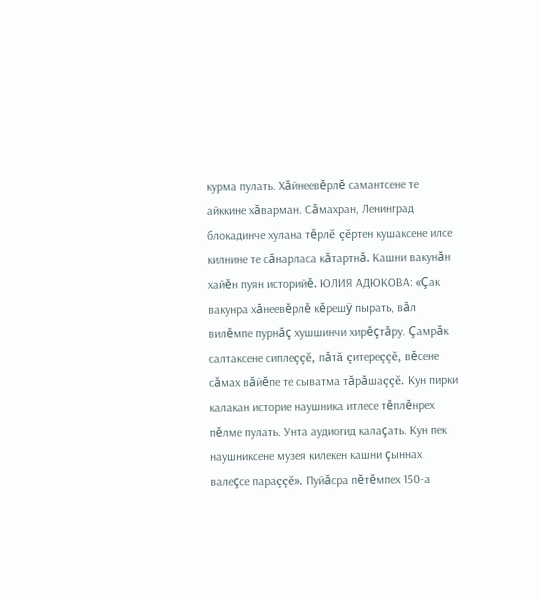курма пулать. Хăйнеевĕрлĕ самантсене те айккине хăварман. Сăмахран, Ленинград блокадинче хулана тĕрлĕ çĕртен кушаксене илсе килнине те сăнарласа кăтартнă. Кашни вакунăн хайĕн пуян историйĕ. ЮЛИЯ АДЮКОВА: «Çак вакунра хăнеевĕрлĕ кĕрешÿ пырать, вăл вилĕмпе пурнăç хушшинчи хирĕçтăру. Çамрăк салтаксене сиплеççĕ, пăтă çитереççĕ, вĕсене сăмах вăйĕпе те сыватма тăрăшаççĕ. Кун пирки калакан историе наушника итлесе тĕплĕнрех пĕлме пулать. Унта аудиогид калаçать. Кун пек наушниксене музея килекен кашни çыннах валеçсе параççĕ». Пуйăсра пĕтĕмпех 150-а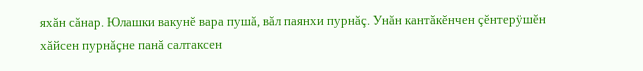яхăн сăнар. Юлашки вакунĕ вара пушă, вăл паянхи пурнăç. Унăн кантăкĕнчен çĕнтерÿшĕн хăйсен пурнăçне панă салтаксен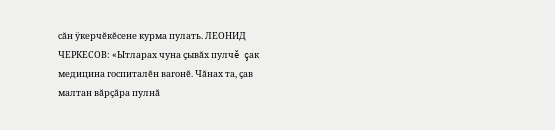сăн ÿкерчĕкĕсене курма пулать. ЛЕОНИД ЧЕРКЕСОВ: «Ытларах чуна çывăх пулчĕ çак медицина госпиталĕн вагонĕ. Чăнах та, çав малтан вăрçăра пулнă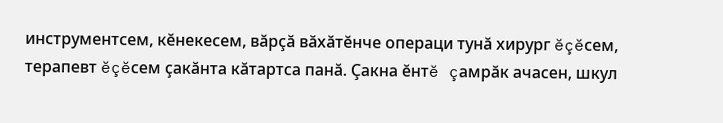инструментсем, кĕнекесем, вăрçă вăхăтĕнче операци тунă хирург ĕçĕсем, терапевт ĕçĕсем çакăнта кăтартса панă. Çакна ĕнтĕ çамрăк ачасен, шкул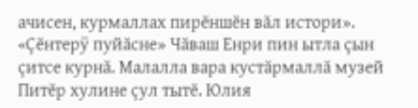ачисен, курмаллах пирĕншĕн вăл истори». «Çĕнтерÿ пуйăсне» Чăваш Енри пин ытла çын çитсе курнă. Малалла вара кустăрмаллă музей Питĕр хулине çул тытĕ. Юлия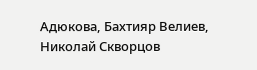Адюкова, Бахтияр Велиев, Николай Скворцов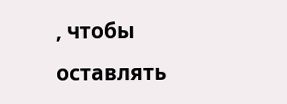, чтобы оставлять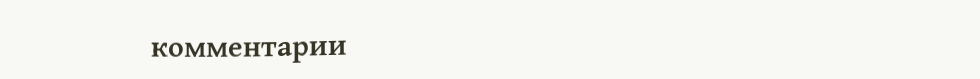комментарии